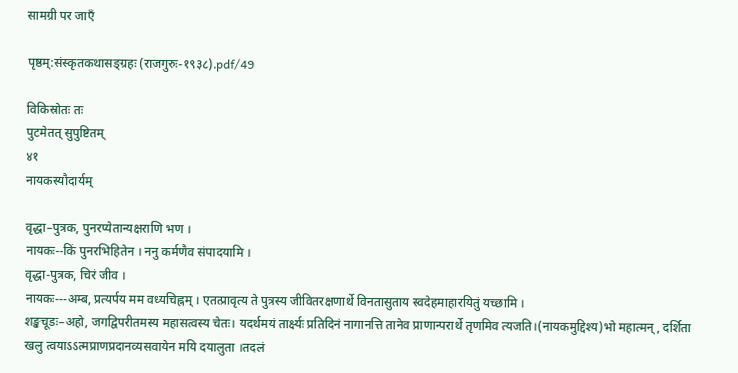सामग्री पर जाएँ

पृष्ठम्:संस्कृतकथासङ्ग्रहः (राजगुरुः-१९३८).pdf/49

विकिस्रोतः तः
पुटमेतत् सुपुष्टितम्
४१
नायकस्यौदार्यम्

वृद्धा–पुत्रक, पुनरप्येतान्यक्षराणि भण ।
नायकः--किं पुनरभिहितेन । ननु कर्मणैव संपादयामि ।
वृद्धा-पुत्रक, चिरं जीव ।
नायकः---अम्ब, प्रत्यर्पय मम वध्यचिह्नम् । एतत्प्रावृत्य ते पुत्रस्य जीवितरक्षणार्थे विनतासुताय स्वदेहमाहारयितुं यच्छामि ।
शङ्खचूडः–अहो, जगद्विपरीतमस्य महासत्वस्य चेतः। यदर्थमयं तार्क्ष्यः प्रतिदिनं नागानत्ति तानेव प्राणान्परार्थे तृणमिव त्यजति।(नायकमुद्दिश्य)भो महात्मन्, दर्शिता खलु त्वयाऽऽत्मप्राणप्रदानव्यसवायेन मयि दयालुता ।तदलं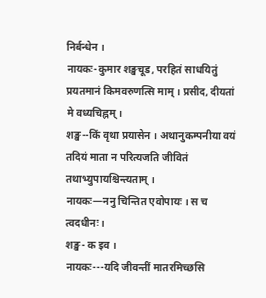निर्बन्धेन ।
नायकः-कुमार शङ्खचूड, परहितं साधयितुं प्रयतमानं किमवरुणत्सि माम् । प्रसीद, दीयतां मे वध्यचिह्नम्।
शङ्ख--किं वृथा प्रयासेन । अथानुकम्पनीया वयं तदियं माता न परित्यजति जीवितं तथाभ्युपायश्चिन्त्यताम् ।
नायकः—ननु चिन्तित एवोपायः । स च त्वदधीनः ।
शङ्ख- क इव ।
नायकः---यदि जीवन्तीं मातरमिच्छसि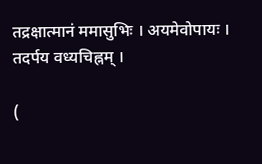तद्रक्षात्मानं ममासुभिः । अयमेवोपायः । तदर्पय वध्यचिह्नम् ।

(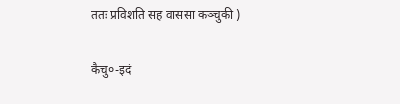ततः प्रविशति सह वाससा कञ्चुकी )

कैचु०-इदं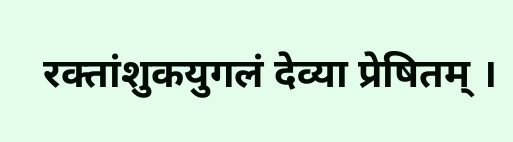रक्तांशुकयुगलं देव्या प्रेषितम् ।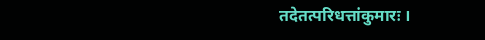तदेतत्परिधत्तांकुमारः ।